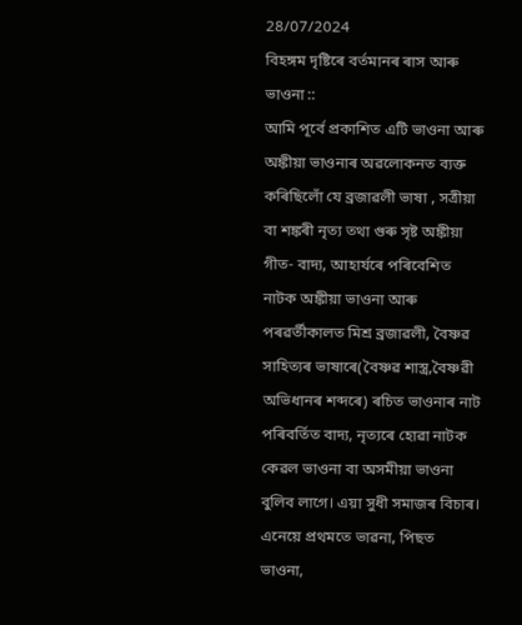28/07/2024
বিহঙ্গম দৃষ্টিৰে বৰ্তমানৰ ৰাস আৰু ভাওনা ::
আমি পূৰ্বে প্ৰকাশিত এটি ভাওনা আৰু অঙ্কীয়া ভাওনাৰ অৱলোকনত ব্যক্ত কৰিছিলোঁ যে ব্ৰজাৱলী ভাষা , সত্ৰীয়া বা শঙ্কৰী নৃত্য তথা গুৰু সৃষ্ট অঙ্কীয়া গীত- বাদ্য, আহাৰ্যৰে পৰিবেশিত নাটক অঙ্কীয়া ভাওনা আৰু পৰৱৰ্তীকালত মিশ্ৰ ব্ৰজাৱলী, বৈষ্ণৱ সাহিত্যৰ ভাষাৰে(বৈষ্ণৱ শাস্ত্ৰ,বৈষ্ণৱী অভিধানৰ শব্দৰে) ৰচিত ভাওনাৰ নাট পৰিবৰ্তিত বাদ্য, নৃত্যৰে হোৱা নাটক কেৱল ভাওনা বা অসমীয়া ভাওনা বুলিব লাগে। এয়া সুধী সমাজৰ বিচাৰ। এনেয়ে প্ৰথমতে ভাৱনা, পিছত ভাওনা,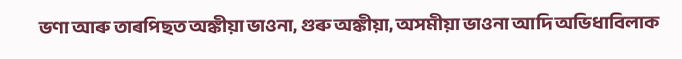ভণা আৰু তাৰপিছত অঙ্কীয়া ভাওনা, গুৰু অঙ্কীয়া, অসমীয়া ভাওনা আদি অভিধাবিলাক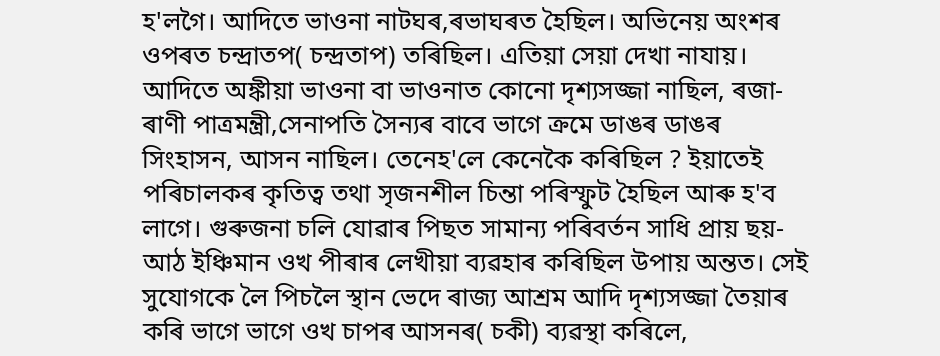হ'লগৈ। আদিতে ভাওনা নাটঘৰ,ৰভাঘৰত হৈছিল। অভিনেয় অংশৰ ওপৰত চন্দ্ৰাতপ( চন্দ্ৰতাপ) তৰিছিল। এতিয়া সেয়া দেখা নাযায়। আদিতে অঙ্কীয়া ভাওনা বা ভাওনাত কোনো দৃশ্যসজ্জা নাছিল, ৰজা-ৰাণী পাত্ৰমন্ত্ৰী,সেনাপতি সৈন্যৰ বাবে ভাগে ক্ৰমে ডাঙৰ ডাঙৰ সিংহাসন, আসন নাছিল। তেনেহ'লে কেনেকৈ কৰিছিল ? ইয়াতেই পৰিচালকৰ কৃতিত্ব তথা সৃজনশীল চিন্তা পৰিস্ফুট হৈছিল আৰু হ'ব লাগে। গুৰুজনা চলি যোৱাৰ পিছত সামান্য পৰিবৰ্তন সাধি প্ৰায় ছয়-আঠ ইঞ্চিমান ওখ পীৰাৰ লেখীয়া ব্যৱহাৰ কৰিছিল উপায় অন্তত। সেই সুযোগকে লৈ পিচলৈ স্থান ভেদে ৰাজ্য আশ্ৰম আদি দৃশ্যসজ্জা তৈয়াৰ কৰি ভাগে ভাগে ওখ চাপৰ আসনৰ( চকী) ব্যৱস্থা কৰিলে,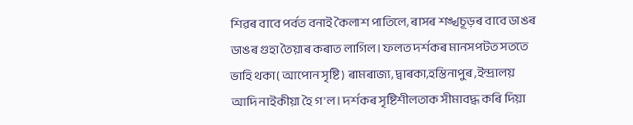শিৱৰ বাবে পৰ্বত বনাই কৈলাশ পাতিলে, ৰাসৰ শঙ্খচূড়ৰ বাবে ডাঙৰ ডাঙৰ গুহা তৈয়াৰ কৰাত লাগিল। ফলত দৰ্শকৰ মানসপটত সততে ভাহি থকা( আপোন সৃষ্টি) ৰামৰাজ্য, দ্বাৰকা,হস্তিনাপুৰ ,ইন্দ্ৰালয় আদি নাইকীয়া হৈ গ'ল। দৰ্শকৰ সৃষ্টিশীলতাক সীমাবদ্ধ কৰি দিয়া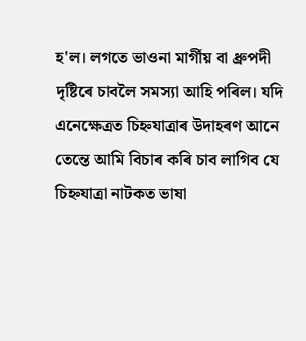হ'ল। লগতে ভাওনা মাৰ্গীয় বা ধ্ৰুপদী দৃষ্টিৰে চাবলৈ সমস্যা আহি পৰিল। যদি এনেক্ষেত্ৰত চিহ্নযাত্ৰাৰ উদাহৰণ আনে তেন্তে আমি বিচাৰ কৰি চাব লাগিব যে চিহ্নযাত্ৰা নাটকত ভাষা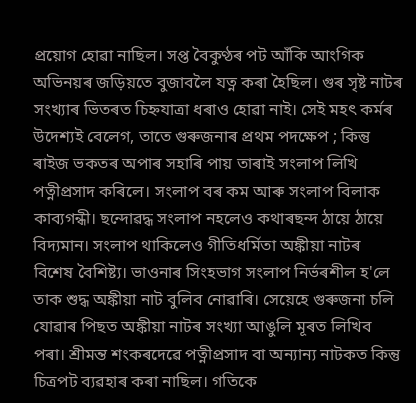প্ৰয়োগ হোৱা নাছিল। সপ্ত বৈকুণ্ঠৰ পট আঁকি আংগিক অভিনয়ৰ জড়িয়তে বুজাবলৈ যত্ন কৰা হৈছিল। গুৰ সৃষ্ট নাটৰ সংখ্যাৰ ভিতৰত চিহ্নযাত্ৰা ধৰাও হোৱা নাই। সেই মহৎ কৰ্মৰ উদেশ্যই বেলেগ, তাতে গুৰুজনাৰ প্ৰথম পদক্ষেপ ; কিন্তু ৰাইজ ভকতৰ অপাৰ সহাৰি পায় তাৰাই সংলাপ লিখি পত্নীপ্ৰসাদ কৰিলে। সংলাপ বৰ কম আৰু সংলাপ বিলাক কাব্যগন্ধী। ছন্দোৱদ্ধ সংলাপ নহলেও কথাৰছন্দ ঠায়ে ঠায়ে বিদ্যমান। সংলাপ থাকিলেও গীতিধৰ্মিতা অঙ্কীয়া নাটৰ বিশেষ বৈশিষ্ট্য। ভাওনাৰ সিংহভাগ সংলাপ নিৰ্ভৰশীল হ'লে তাক শুদ্ধ অঙ্কীয়া নাট বুলিব নোৱাৰি। সেয়েহে গুৰুজনা চলি যোৱাৰ পিছত অঙ্কীয়া নাটৰ সংখ্যা আঙুলি মূৰত লিখিব পৰা। শ্ৰীমন্ত শংকৰদেৱে পত্নীপ্ৰসাদ বা অন্যান্য নাটকত কিন্তু চিত্ৰপট ব্যৱহাৰ কৰা নাছিল। গতিকে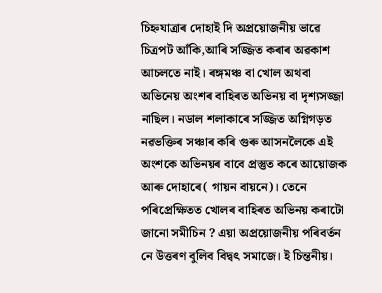চিহ্নযাত্ৰাৰ দোহাই দি অপ্ৰয়োজনীয় ভাৱে চিত্ৰপট আঁকি,আৰি সজ্জিত কৰাৰ অৱকাশ আচলতে নাই। ৰঙ্গমঞ্চ বা খোল অথবা অভিনেয় অংশৰ বাহিৰত অভিনয় বা দৃশ্যসজ্জা নাছিল। নডাল শলাকাৰে সজ্জিত অগ্নিগড়ত নৱভক্তিৰ সঞ্চাৰ কৰি গুৰু আসনলৈকে এই অংশকে অভিনয়ৰ বাবে প্ৰস্তুত কৰে আয়োজক আৰু দোহাৰে( গায়ন বায়নে)। তেনে পৰিপ্ৰেক্ষিতত খোলৰ বাহিৰত অভিনয় কৰাটো জানো সমীচিন ? এয়া অপ্ৰয়োজনীয় পৰিবৰ্তন নে উত্তৰণ বুলিব বিদ্বৎ সমাজে। ই চিন্তনীয়।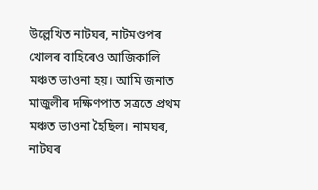উল্লেখিত নাটঘৰ, নাটমণ্ডপৰ খোলৰ বাহিৰেও আজিকালি মঞ্চত ভাওনা হয়। আমি জনাত মাজুলীৰ দক্ষিণপাত সত্ৰতে প্ৰথম মঞ্চত ভাওনা হৈছিল। নামঘৰ, নাটঘৰ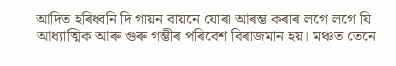আদিত হৰিধ্বনি দি গায়ন বায়নে যোৰা আৰম্ভ কৰাৰ লগে লগে যি আধ্যাত্মিক আৰু গুৰু গম্ভীৰ পৰিবেশ বিৰাজমান হয়। মঞ্চত তেনে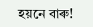হয়নে বাৰু!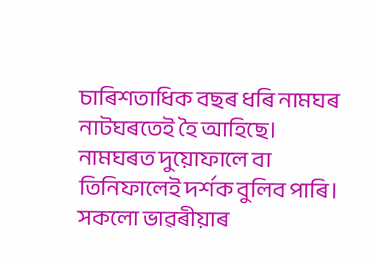চাৰিশতাধিক বছৰ ধৰি নামঘৰ নাটঘৰতেই হৈ আহিছে। নামঘৰত দুয়োফালে বা তিনিফালেই দৰ্শক বুলিব পাৰি। সকলো ভাৱৰীয়াৰ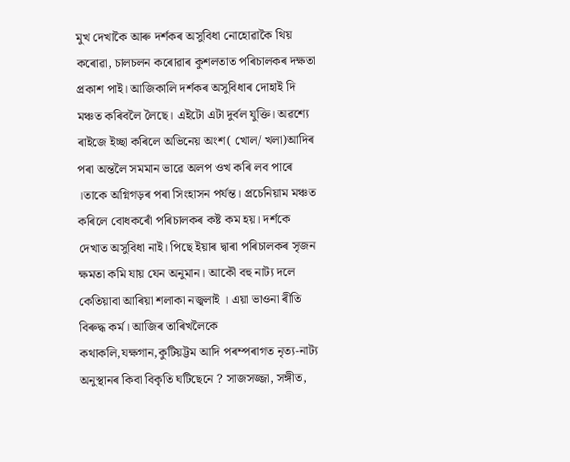মুখ দেখাকৈ আৰু দৰ্শকৰ অসুবিধা নোহোৱাকৈ থিয় কৰোৱা, চালচলন কৰোৱাৰ কুশলতাত পৰিচালকৰ দক্ষতা প্ৰকাশ পাই। আজিকালি দৰ্শকৰ অসুবিধাৰ দোহাই দি মঞ্চত কৰিবলৈ লৈছে। এইটো এটা দুৰ্বল যুক্তি। অৱশ্যে ৰাইজে ইচ্ছা কৰিলে অভিনেয় অংশ( খোল/ খলা)আদিৰ পৰা অন্তলৈ সমমান ভাৱে অলপ ওখ কৰি লব পাৰে ।তাকে অগ্নিগড়ৰ পৰা সিংহাসন পৰ্যন্ত। প্ৰচেনিয়াম মঞ্চত কৰিলে বোধকৰোঁ পৰিচালকৰ কষ্ট কম হয়। দৰ্শকে দেখাত অসুবিধা নাই। পিছে ইয়াৰ দ্বাৰা পৰিচালকৰ সৃজন ক্ষমতা কমি যায় যেন অনুমান। আকৌ বহু নাট্য দলে কেতিয়াবা আৰিয়া শলাকা নজ্বলাই । এয়া ভাওনা ৰীতি বিৰুদ্ধ কৰ্ম। আজিৰ তাৰিখলৈকে কথাকলি,যক্ষগান,কুটিয়ট্টম আদি পৰম্পৰাগত নৃত্য-নাট্য অনুস্থানৰ কিবা বিকৃতি ঘটিছেনে ? সাজসজ্জা, সঙ্গীত,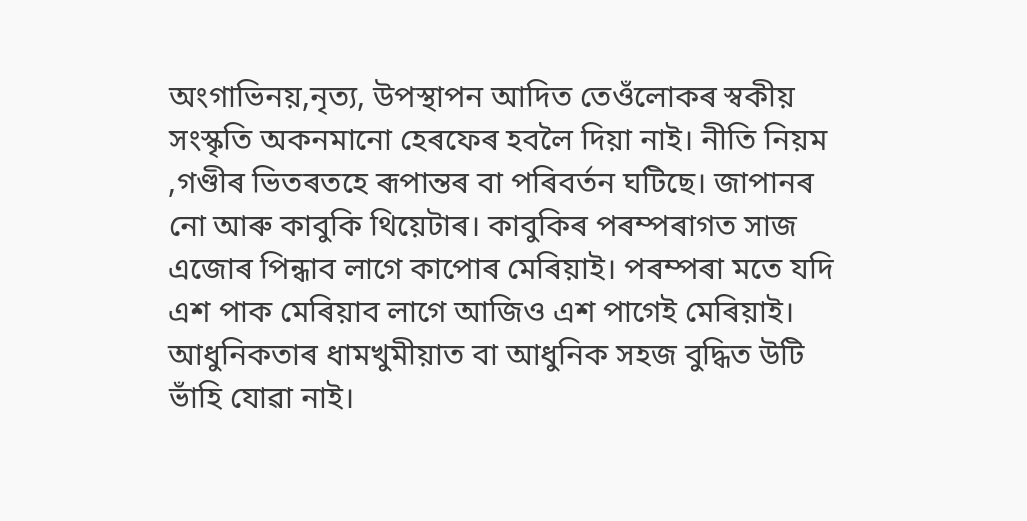অংগাভিনয়,নৃত্য, উপস্থাপন আদিত তেওঁলোকৰ স্বকীয় সংস্কৃতি অকনমানো হেৰফেৰ হবলৈ দিয়া নাই। নীতি নিয়ম ,গণ্ডীৰ ভিতৰতহে ৰূপান্তৰ বা পৰিবৰ্তন ঘটিছে। জাপানৰ নো আৰু কাবুকি থিয়েটাৰ। কাবুকিৰ পৰম্পৰাগত সাজ এজোৰ পিন্ধাব লাগে কাপোৰ মেৰিয়াই। পৰম্পৰা মতে যদি এশ পাক মেৰিয়াব লাগে আজিও এশ পাগেই মেৰিয়াই। আধুনিকতাৰ ধামখুমীয়াত বা আধুনিক সহজ বুদ্ধিত উটি ভাঁহি যোৱা নাই।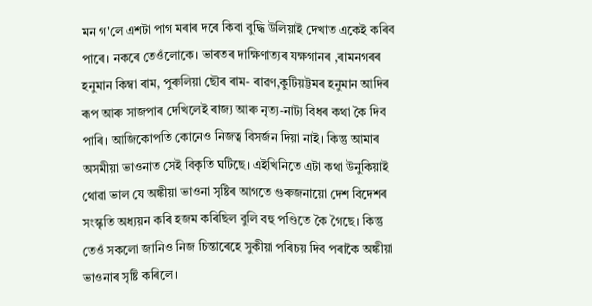মন গ'লে এশটা পাগ মৰাৰ দৰে কিবা বুদ্ধি উলিয়াই দেখাত একেই কৰিব পাৰে। নকৰে তেওঁলোকে। ভাৰতৰ দাক্ষিণাত্যৰ যক্ষগানৰ ,ৰামনগৰৰ হনুমান কিম্বা ৰাম, পুৰুলিয়া ছৌৰ ৰাম- ৰাৱণ,কুটিয়ট্টমৰ হনুমান আদিৰ ৰূপ আৰু সাজপাৰ দেখিলেই ৰাজ্য আৰু নৃত্য-নাট্য বিধৰ কথা কৈ দিব পাৰি। আজিকোপতি কোনেও নিজত্ব বিসৰ্জন দিয়া নাই। কিন্তু আমাৰ অসমীয়া ভাওনাত সেই বিকৃতি ঘটিছে। এইখিনিতে এটা কথা উনুকিয়াই থোৱা ভাল যে অঙ্কীয়া ভাওনা সৃষ্টিৰ আগতে গুৰুজনায়ো দেশ বিদেশৰ সংস্কৃতি অধ্যয়ন কৰি হজম কৰিছিল বুলি বহু পণ্ডিতে কৈ গৈছে। কিন্তু তেওঁ সকলো জানিও নিজ চিন্তাৰেহে সুকীয়া পৰিচয় দিব পৰাকৈ অঙ্কীয়া ভাওনাৰ সৃষ্টি কৰিলে।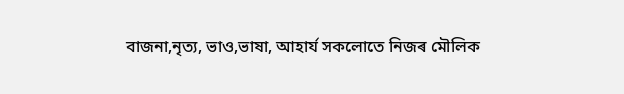বাজনা,নৃত্য, ভাও,ভাষা, আহাৰ্য সকলোতে নিজৰ মৌলিক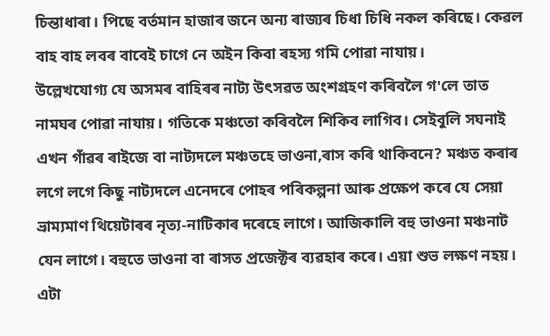চিন্তাধাৰা। পিছে বৰ্তমান হাজাৰ জনে অন্য ৰাজ্যৰ চিধা চিধি নকল কৰিছে। কেৱল বাহ বাহ লবৰ বাবেই চাগে নে অইন কিবা ৰহস্য গমি পোৱা নাযায়।
উল্লেখযোগ্য যে অসমৰ বাহিৰৰ নাট্য উৎসৱত অংশগ্ৰহণ কৰিবলৈ গ'লে তাত নামঘৰ পোৱা নাযায়। গতিকে মঞ্চতো কৰিবলৈ শিকিব লাগিব। সেইবুলি সঘনাই এখন গাঁৱৰ ৰাইজে বা নাট্যদলে মঞ্চতহে ভাওনা,ৰাস কৰি থাকিবনে? মঞ্চত কৰাৰ লগে লগে কিছু নাট্যদলে এনেদৰে পোহৰ পৰিকল্পনা আৰু প্ৰক্ষেপ কৰে যে সেয়া ভ্ৰাম্যমাণ থিয়েটাৰৰ নৃত্য-নাটিকাৰ দৰেহে লাগে। আজিকালি বহু ভাওনা মঞ্চনাট যেন লাগে। বহুতে ভাওনা বা ৰাসত প্ৰজেক্টৰ ব্যৱহাৰ কৰে। এয়া শুভ লক্ষণ নহয়। এটা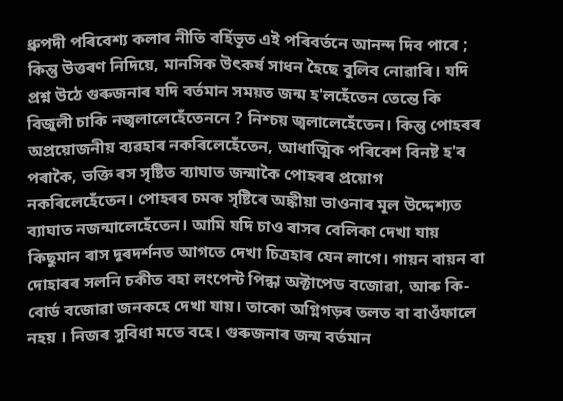ধ্ৰুপদী পৰিবেশ্য কলাৰ নীতি বৰ্হিভূত এই পৰিবৰ্তনে আনন্দ দিব পাৰে ; কিন্তু উত্তৰণ নিদিয়ে, মানসিক উৎকৰ্ষ সাধন হৈছে বুলিব নোৱাৰি। যদি প্ৰশ্ন উঠে গুৰুজনাৰ যদি বৰ্তমান সময়ত জন্ম হ'লহেঁতেন তেন্তে কি বিজুলী চাকি নজ্বলালেহেঁতেননে ? নিশ্চয় জ্বলালেহেঁতেন। কিন্তু পোহৰৰ অপ্ৰয়োজনীয় ব্যৱহাৰ নকৰিলেহেঁতেন, আধাত্মিক পৰিবেশ বিনষ্ট হ'ব পৰাকৈ, ভক্তি ৰস সৃষ্টিত ব্যাঘাত জন্মাকৈ পোহৰৰ প্ৰয়োগ নকৰিলেহেঁতেন। পোহৰৰ চমক সৃষ্টিৰে অঙ্কীয়া ভাওনাৰ মূল উদ্দেশ্যত ব্যাঘাত নজন্মালেহেঁতেন। আমি যদি চাও ৰাসৰ বেলিকা দেখা যায় কিছুমান ৰাস দূৰদৰ্শনত আগতে দেখা চিত্ৰহাৰ যেন লাগে। গায়ন বায়ন বা দোহাৰৰ সলনি চকীত বহা লংপেন্ট পিন্ধা অক্টাপেড বজোৱা, আৰু কি-বোৰ্ড বজোৱা জনকহে দেখা যায়। তাকো অগ্নিগড়ৰ তলত বা বাওঁফালে নহয় । নিজৰ সুবিধা মতে বহে। গুৰুজনাৰ জন্ম বৰ্তমান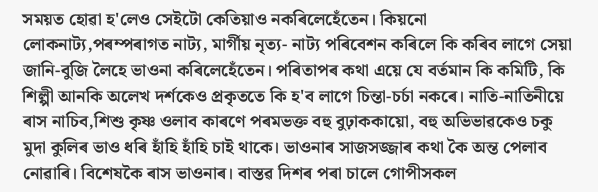সময়ত হোৱা হ'লেও সেইটো কেতিয়াও নকৰিলেহেঁতেন। কিয়নো লোকনাট্য,পৰম্পৰাগত নাট্য, মাৰ্গীয় নৃত্য- নাট্য পৰিবেশন কৰিলে কি কৰিব লাগে সেয়া জানি-বুজি লৈহে ভাওনা কৰিলেহেঁতেন। পৰিতাপৰ কথা এয়ে যে বৰ্তমান কি কমিটি, কি শিল্পী আনকি অলেখ দৰ্শকেও প্ৰকৃততে কি হ'ব লাগে চিন্তা-চৰ্চা নকৰে। নাতি-নাতিনীয়ে ৰাস নাচিব,শিশু কৃষ্ণ ওলাব কাৰণে পৰমভক্ত বহু বুঢ়াককায়ো, বহু অভিভাৱকেও চকু মুদা কুলিৰ ভাও ধৰি হাঁহি হাঁহি চাই থাকে। ভাওনাৰ সাজসজ্জাৰ কথা কৈ অন্ত পেলাব নোৱাৰি। বিশেষকৈ ৰাস ভাওনাৰ। বাস্তৱ দিশৰ পৰা চালে গোপীসকল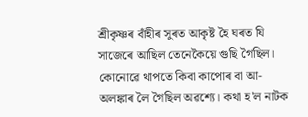শ্ৰীকৃষ্ণৰ বাঁহীৰ সুৰত আকৃষ্ট হৈ ঘৰত যি সাজেৰে আছিল তেনেকৈয়ে গুছি গৈছিল। কোনোৱে থাপতে কিবা কাপোৰ বা আ-অলঙ্কাৰ লৈ গৈছিল অৱশ্যে। কথা হ'ল নাটক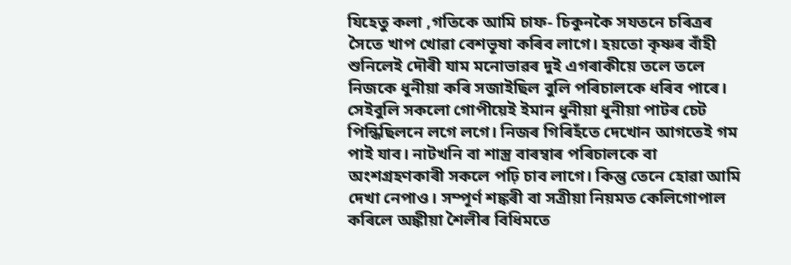যিহেতু কলা ,গতিকে আমি চাফ- চিকুনকৈ সযতনে চৰিত্ৰৰ সৈতে খাপ খোৱা বেশভূষা কৰিব লাগে। হয়তো কৃষ্ণৰ বাঁহী শুনিলেই দৌৰী যাম মনোভাৱৰ দুই এগৰাকীয়ে তলে তলে নিজকে ধুনীয়া কৰি সজাইছিল বুলি পৰিচালকে ধৰিব পাৰে। সেইবুলি সকলো গোপীয়েই ইমান ধুনীয়া ধুনীয়া পাটৰ চেট পিন্ধিছিলনে লগে লগে। নিজৰ গিৰিহঁতে দেখোন আগতেই গম পাই যাব। নাটখনি বা শাস্ত্ৰ বাৰম্বাৰ পৰিচালকে বা অংশগ্ৰহণকাৰী সকলে পঢ়ি চাব লাগে। কিন্তু তেনে হোৱা আমি দেখা নেপাও। সম্পূৰ্ণ শঙ্কৰী বা সত্ৰীয়া নিয়মত কেলিগোপাল কৰিলে অঙ্কীয়া শৈলীৰ বিধিমতে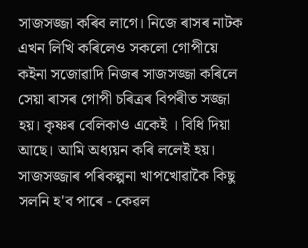সাজসজ্জা কৰিব লাগে। নিজে ৰাসৰ নাটক এখন লিখি কৰিলেও সকলো গোপীয়ে কইনা সজোৱাদি নিজৰ সাজসজ্জা কৰিলে সেয়া ৰাসৰ গোপী চৰিত্ৰৰ বিপৰীত সজ্জা হয়। কৃষ্ণৰ বেলিকাও একেই । বিধি দিয়া আছে। আমি অধ্যয়ন কৰি ললেই হয়। সাজসজ্জাৰ পৰিকল্পনা খাপখোৱাকৈ কিছু সলনি হ'ব পাৰে - কেৱল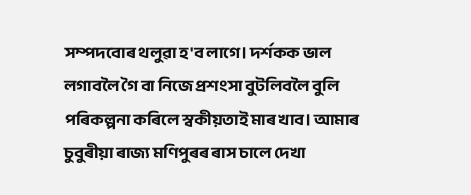সম্পদবোৰ থলুৱা হ'ব লাগে। দৰ্শকক ভাল লগাবলৈ গৈ বা নিজে প্ৰশংসা বুটলিবলৈ বুলি পৰিকল্পনা কৰিলে স্বকীয়তাই মাৰ খাব। আমাৰ চুবুৰীয়া ৰাজ্য মণিপুৰৰ ৰাস চালে দেখা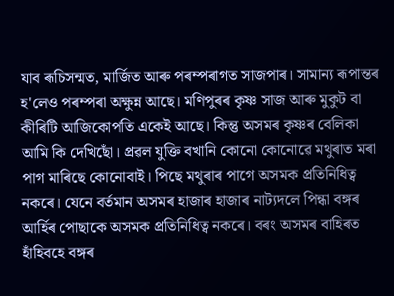যাব ৰূচিসন্মত, মাৰ্জিত আৰু পৰম্পৰাগত সাজপাৰ। সামান্য ৰূপান্তৰ হ'লেও পৰম্পৰা অক্ষুন্ন আছে। মণিপুৰৰ কৃষ্ণ সাজ আৰু মুকুট বা কীৰিটি আজিকোপতি একেই আছে। কিন্তু অসমৰ কৃষ্ণৰ বেলিকা আমি কি দেখিছোঁ। প্ৰৱল যুক্তি বখানি কোনো কোনোৱে মথুৰাত মৰা পাগ মাৰিছে কোনোবাই। পিছে মথুৰাৰ পাগে অসমক প্ৰতিনিধিত্ব নকৰে। যেনে বৰ্তমান অসমৰ হাজাৰ হাজাৰ নাট্যদলে পিন্ধা বঙ্গৰ আৰ্হিৰ পোছাকে অসমক প্ৰতিনিধিত্ব নকৰে। বৰং অসমৰ বাহিৰত হাঁহিবহে বঙ্গৰ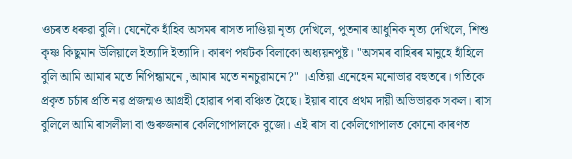ওচৰত ধৰুৱা বুলি। যেনেকৈ হাঁহিব অসমৰ ৰাসত দাণ্ডিয়া নৃত্য দেখিলে, পুতনাৰ আধুনিক নৃত্য দেখিলে, শিশু কৃষ্ণ কিছুমান উলিয়ালে ইত্যাদি ইত্যাদি। কাৰণ পৰ্যটক বিলাকো অধ্যয়নপুষ্ট। "অসমৰ বাহিৰৰ মানুহে হাঁহিলে বুলি আমি আমাৰ মতে নিপিন্ধামনে ,আমাৰ মতে ননচুৱামনে?" ।এতিয়া এনেহেন মনোভাৱ বহুতৰে। গতিকে প্ৰকৃত চৰ্চাৰ প্ৰতি নৱ প্ৰজন্মও আগ্ৰহী হোৱাৰ পৰা বঞ্চিত হৈছে। ইয়াৰ বাবে প্ৰথম দায়ী অভিভাৱক সকল। ৰাস বুলিলে আমি ৰাসলীলা বা গুৰুজনাৰ কেলিগোপালকে বুজো। এই ৰাস বা কেলিগোপালত কোনো কাৰণত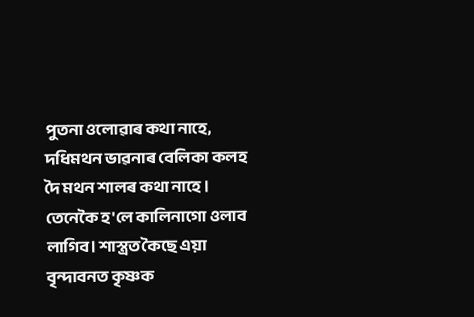পুতনা ওলোৱাৰ কথা নাহে, দধিমথন ভাৱনাৰ বেলিকা কলহ দৈ মথন শালৰ কথা নাহে । তেনেকৈ হ'লে কালিনাগো ওলাব লাগিব। শাস্ত্ৰত কৈছে এয়া বৃন্দাবনত কৃষ্ণক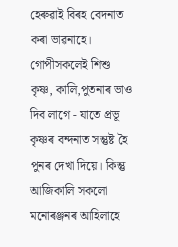হেৰুৱাই বিৰহ বেদনাত কৰা ভাৱনাহে। গোপীসকলেই শিশু কৃষ্ণ, কালি,পুতনাৰ ভাও দিব লাগে - যাতে প্ৰভূ কৃষ্ণৰ বন্দনাত সন্তুষ্ট হৈ পুনৰ দেখা দিয়ে। কিন্তু আজিকালি সকলো মনোৰঞ্জনৰ আহিলাহে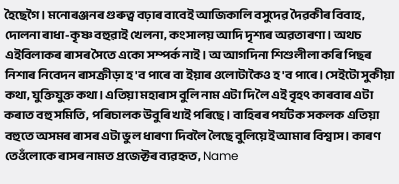হৈছেগৈ। মনোৰঞ্জনৰ গুৰুত্ব বঢ়াৰ বাবেই আজিকালি বসুদেৱ দৈৱকীৰ বিবাহ, দোলনা ৰাধা-কৃষ্ণ বহুৱাই খেলনা, কংসালয় আদি দৃশ্যৰ অৱতাৰণা। অথচ এইবিলাকৰ ৰাসৰ সৈতে একো সম্পৰ্ক নাই। অ আগদিনা শিশুলীলা কৰি পিছৰ নিশাৰ নিবেদন ৰাসক্ৰীড়া হ'ব পাৰে বা ইয়াৰ ওলোটাকৈও হ'ব পাৰে। সেইটো সুকীয়া কথা, যুক্তিযুক্ত কথা। এতিয়া মহাৰাস বুলি নাম এটা দি লৈ এই বৃহৎ কাৰবাৰ এটা কৰাত বহু সমিতি, পৰিচালক উবুৰি খাই পৰিছে। বাহিৰৰ পৰ্যটক সকলক এতিয়া বহুতে অসমৰ ৰাসৰ এটা ভুল ধাৰণা দিবলৈ লৈছে বুলিয়েই আমাৰ বিশ্বাস। কাৰণ তেওঁলোকে ৰাসৰ নামত প্ৰজেক্টৰ ব্যৱহৃত, Name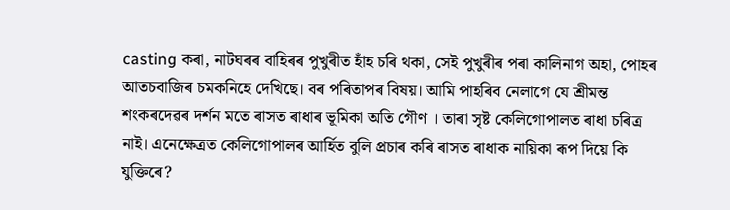casting কৰা, নাটঘৰৰ বাহিৰৰ পুখুৰীত হাঁহ চৰি থকা, সেই পুখুৰীৰ পৰা কালিনাগ অহা, পোহৰ আতচবাজিৰ চমকনিহে দেখিছে। বৰ পৰিতাপৰ বিষয়। আমি পাহৰিব নেলাগে যে শ্ৰীমন্ত শংকৰদেৱৰ দৰ্শন মতে ৰাসত ৰাধাৰ ভূমিকা অতি গৌণ । তাৰা সৃষ্ট কেলিগোপালত ৰাধা চৰিত্ৰ নাই। এনেক্ষেত্ৰত কেলিগোপালৰ আৰ্হিত বুলি প্ৰচাৰ কৰি ৰাসত ৰাধাক নায়িকা ৰূপ দিয়ে কি যুক্তিৰে?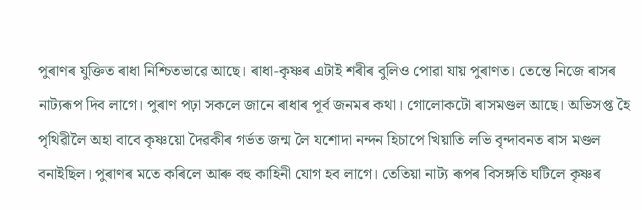পুৰাণৰ যুক্তিত ৰাধা নিশ্চিতভাৱে আছে। ৰাধা-কৃষ্ণৰ এটাই শৰীৰ বুলিও পোৱা যায় পুৰাণত। তেন্তে নিজে ৰাসৰ নাট্যৰূপ দিব লাগে। পুৰাণ পঢ়া সকলে জানে ৰাধাৰ পূৰ্ব জনমৰ কথা। গোলোকটো ৰাসমণ্ডল আছে। অভিসপ্ত হৈ পৃথিৱীলৈ অহা বাবে কৃষ্ণয়ো দৈৱকীৰ গৰ্ভত জন্ম লৈ যশোদা নন্দন হিচাপে খিয়াতি লভি বৃন্দাবনত ৰাস মণ্ডল বনাইছিল। পুৰাণৰ মতে কৰিলে আৰু বহু কাহিনী যোগ হব লাগে। তেতিয়া নাট্য ৰূপৰ বিসঙ্গতি ঘটিলে কৃষ্ণৰ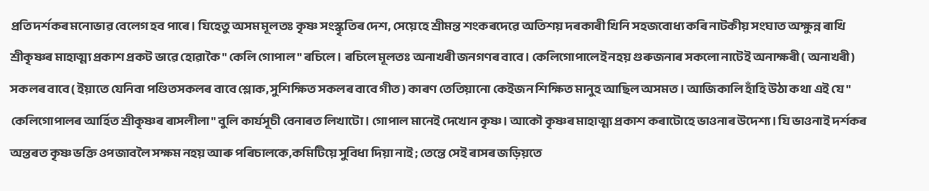প্ৰতি দৰ্শকৰ মনোভাৱ বেলেগ হব পাৰে। যিহেতু অসম মূলতঃ কৃষ্ণ সংস্কৃতিৰ দেশ, সেয়েহে শ্ৰীমন্ত শংকৰদেৱে অতিশয় দৰকাৰী খিনি সহজবোধ্য কৰি নাটকীয় সংঘাত অক্ষুন্ন ৰাখি শ্ৰীকৃষ্ণৰ মাহাত্ম্য প্ৰকাশ প্ৰকট ভাৱে হোৱাকৈ " কেলি গোপাল " ৰচিলে। ৰচিলে মূলতঃ অনাখৰী জনগণৰ বাবে। কেলিগোপালেই নহয় গুৰুজনাৰ সকলো নাটেই অনাক্ষৰী( অনাখৰী) সকলৰ বাবে( ইয়াতে যেনিবা পণ্ডিতসকলৰ বাবে শ্লোক,সুশিক্ষিত সকলৰ বাবে গীত) কাৰণ তেতিয়ানো কেইজন শিক্ষিত মানুহ আছিল অসমত। আজিকালি হাঁহি উঠা কথা এই যে " কেলিগোপালৰ আৰ্হিত শ্ৰীকৃষ্ণৰ ৰাসলীলা" বুলি কাৰ্যসূচী বেনাৰত লিখাটো। গোপাল মানেই দেখোন কৃষ্ণ। আকৌ কৃষ্ণৰ মাহাত্ম্য প্ৰকাশ কৰাটোহে ভাওনাৰ উদেশ্য। যি ভাওনাই দৰ্শকৰ অন্তৰত কৃষ্ণ ভক্তি ওপজাবলৈ সক্ষম নহয় আৰু পৰিচালকে,কমিটিয়ে সুবিধা দিয়া নাই ; তেন্তে সেই ৰাসৰ জড়িয়তে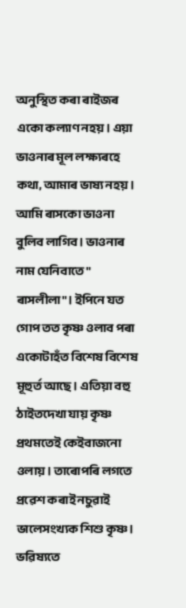অনুস্থিত কৰা ৰাইজৰ একো কল্যাণ নহয়। এয়া ভাওনাৰ মূল লক্ষ্যৰহে কথা, আমাৰ ভাষ্য নহয়। আমি ৰাসকো ভাওনা বুলিব লাগিব। ভাওনাৰ নাম যেনিবাতে " ৰাসলীলা"। ইপিনে যত গোপ তত কৃষ্ণ ওলাব পৰা একোটাহঁত বিশেষ বিশেষ মূহুৰ্ত আছে। এতিয়া বহু ঠাইতদেখা যায় কৃষ্ণ প্ৰথমতেই কেইবাজনো ওলায়। তাৰোপৰি লগতে প্ৰৱেশ কৰাই নচুৱাই ভালেসংখ্যক শিশু কৃষ্ণ। ভৱিষ্যতে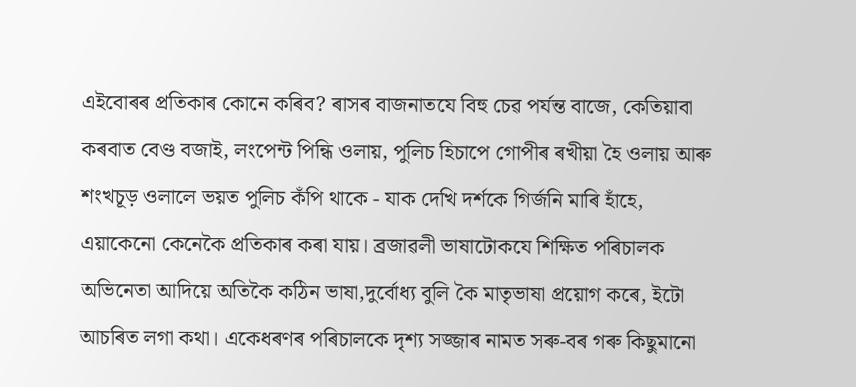এইবোৰৰ প্ৰতিকাৰ কোনে কৰিব? ৰাসৰ বাজনাতযে বিহু চেৱ পৰ্যন্ত বাজে, কেতিয়াবা কৰবাত বেণ্ড বজাই, লংপেন্ট পিন্ধি ওলায়, পুলিচ হিচাপে গোপীৰ ৰখীয়া হৈ ওলায় আৰু শংখচূড় ওলালে ভয়ত পুলিচ কঁপি থাকে - যাক দেখি দৰ্শকে গিৰ্জনি মাৰি হাঁহে, এয়াকেনো কেনেকৈ প্ৰতিকাৰ কৰা যায়। ব্ৰজাৱলী ভাষাটোকযে শিক্ষিত পৰিচালক অভিনেতা আদিয়ে অতিকৈ কঠিন ভাষা,দুৰ্বোধ্য বুলি কৈ মাতৃভাষা প্ৰয়োগ কৰে, ইটো আচৰিত লগা কথা। একেধৰণৰ পৰিচালকে দৃশ্য সজ্জাৰ নামত সৰু-বৰ গৰু কিছুমানো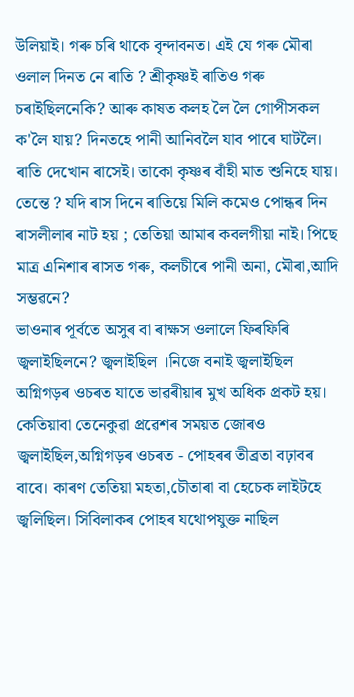উলিয়াই। গৰু চৰি থাকে বৃন্দাবনত। এই যে গৰু মৌৰা ওলাল দিনত নে ৰাতি ? শ্ৰীকৃষ্ণই ৰাতিও গৰু চৰাইছিলনেকি? আৰু কাষত কলহ লৈ লৈ গোপীসকল ক'লৈ যায়? দিনতহে পানী আনিবলৈ যাব পাৰে ঘাটলৈ। ৰাতি দেখোন ৰাসেই। তাকো কৃষ্ণৰ বাঁহী মাত শুনিহে যায়। তেন্তে ? যদি ৰাস দিনে ৰাতিয়ে মিলি কমেও পোন্ধৰ দিন ৰাসলীলাৰ নাট হয় ; তেতিয়া আমাৰ কবলগীয়া নাই। পিছে মাত্ৰ এনিশাৰ ৰাসত গৰু, কলচীৰে পানী অনা, মৌৰা,আদি সম্ভৱনে?
ভাওনাৰ পূৰ্বতে অসুৰ বা ৰাক্ষস ওলালে ফিৰফিৰি জ্বলাইছিলনে? জ্বলাইছিল ।নিজে বনাই জ্বলাইছিল অগ্নিগড়ৰ ওচৰত যাতে ভাৱৰীয়াৰ মুখ অধিক প্ৰকট হয়। কেতিয়াবা তেনেকুৱা প্ৰৱেশৰ সময়ত জোৰও জ্বলাইছিল,অগ্নিগড়ৰ ওচৰত - পোহৰৰ তীব্ৰতা বঢ়াবৰ বাবে। কাৰণ তেতিয়া মহতা,চৌতাৰা বা হেচেক লাইটহে জ্বলিছিল। সিবিলাকৰ পোহৰ যথোপযুক্ত নাছিল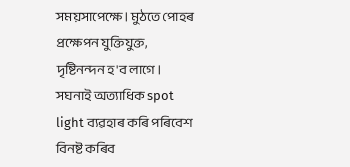সময়সাপেক্ষে। মুঠতে পোহৰ প্ৰক্ষেপন যুক্তিযুক্ত, দৃষ্টিনন্দন হ'ব লাগে। সঘনাই অত্যাধিক spot light ব্যৱহাৰ কৰি পৰিবেশ বিনষ্ট কৰিব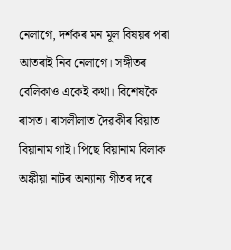নেলাগে, দৰ্শকৰ মন মূল বিষয়ৰ পৰা আতৰাই নিব নেলাগে। সঙ্গীতৰ বেলিকাও একেই কথা। বিশেষকৈ ৰাসত। ৰাসলীলাত দৈৱকীৰ বিয়াত বিয়ানাম গাই। পিছে বিয়ানাম বিলাক অঙ্কীয়া নাটৰ অন্যান্য গীতৰ দৰে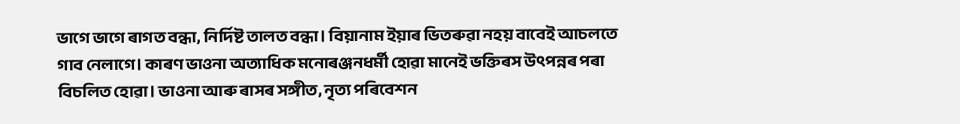ভাগে ভাগে ৰাগত বন্ধা, নিৰ্দিষ্ট তালত বন্ধা। বিয়ানাম ইয়াৰ ভিতৰুৱা নহয় বাবেই আচলতে গাব নেলাগে। কাৰণ ভাওনা অত্যাধিক মনোৰঞ্জনধৰ্মী হোৱা মানেই ভক্তিৰস উৎপন্নৰ পৰা বিচলিত হোৱা। ভাওনা আৰু ৰাসৰ সঙ্গীত, নৃত্য পৰিবেশন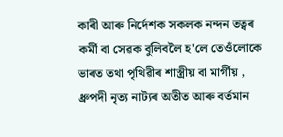কাৰী আৰু নিৰ্দেশক সকলক নন্দন তত্বৰ কৰ্মী বা সেৱক বুলিবলৈ হ'লে তেওঁলোকে ভাৰত তথা পৃথিৱীৰ শাস্ত্ৰীয় বা মাৰ্গীয় , ধ্ৰুপদী নৃত্য নাট্যৰ অতীত আৰু বৰ্তমান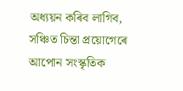অধ্যয়ন কৰিব লাগিব, সঞ্চিত চিন্তা প্ৰয়োগেৰে আপোন সংস্কৃতিক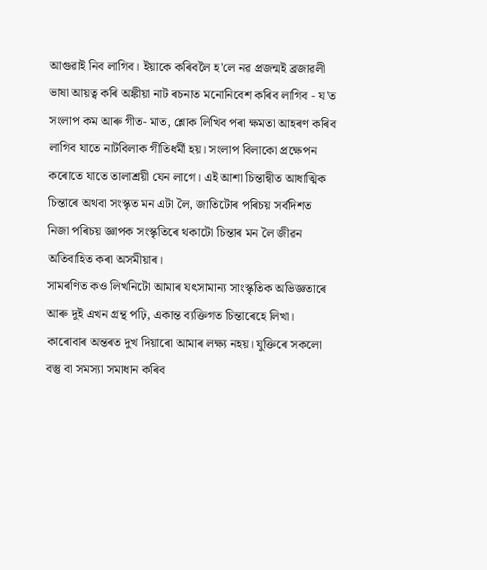আগুৱাই নিব লাগিব। ইয়াকে কৰিবলৈ হ'লে নৱ প্ৰজন্মই ব্ৰজাৱলী ভাষা আয়ত্ব কৰি অঙ্কীয়া নাট ৰচনাত মনোনিবেশ কৰিব লাগিব - য'ত সংলাপ কম আৰু গীত- মাত, শ্লোক লিখিব পৰা ক্ষমতা আহৰণ কৰিব লাগিব যাতে নাটবিলাক গীতিধৰ্মী হয়। সংলাপ বিলাকো প্ৰক্ষেপন কৰোতে যাতে তালাশ্ৰয়ী যেন লাগে। এই আশা চিন্তান্বীত আধাত্মিক চিন্তাৰে অথবা সংস্কৃত মন এটা লৈ, জাতিটোৰ পৰিচয় সৰ্বদিশত নিজা পৰিচয় জ্ঞাপক সংস্কৃতিৰে থকাটো চিন্তাৰ মন লৈ জীৱন অতিবাহিত কৰা অসমীয়াৰ।
সামৰণিত কও লিখনিটো আমাৰ যৎসামান্য সাংস্কৃতিক অভিজ্ঞতাৰে আৰু দুই এখন গ্ৰন্থ পঢ়ি, একান্ত ব্যক্তিগত চিন্তাৰেহে লিখা। কাৰোবাৰ অন্তৰত দুখ দিয়াৰো আমাৰ লক্ষ্য নহয়। যুক্তিৰে সকলো বস্তু বা সমস্যা সমাধান কৰিব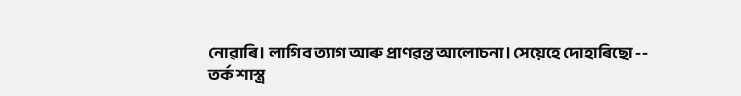নোৱাৰি। লাগিব ত্যাগ আৰু প্ৰাণৱন্ত আলোচনা। সেয়েহে দোহাৰিছো --
তৰ্ক শাস্ত্ৰ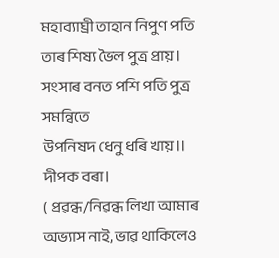মহাব্যাঘ্ৰী তাহান নিপুণ পতি
তাৰ শিষ্য ভৈল পুত্ৰ প্ৰায়।
সংসাৰ বনত পশি পতি পুত্ৰ সমন্বিতে
উপনিষদ ধেনু ধৰি খায়।।
দীপক বৰা।
( প্ৰৱন্ধ/নিৱন্ধ লিখা আমাৰ অভ্যাস নাই, ভাৱ থাকিলেও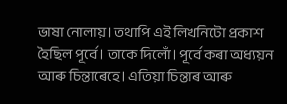ভাষা নোলায়। তথাপি এই লিখনিটো প্ৰকাশ হৈছিল পূৰ্বে। তাকে দিলোঁ। পূৰ্বে কৰা অধ্যয়ন আৰু চিন্তাৰেহে। এতিয়া চিন্তাৰ আৰু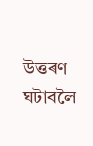উত্তৰণ ঘটাবলৈ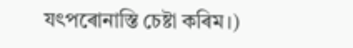যৎপৰোনাস্তি চেষ্টা কৰিম।)